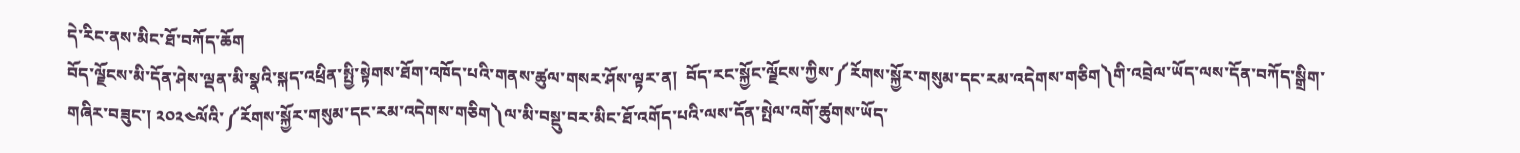དེ་རིང་ནས་མིང་ཐོ་བཀོད་ཆོག
བོད་ལྗོངས་མི་དོན་ཤེས་ལྡན་མི་སྣའི་སྐད་འཕྲིན་སྤྱི་སྟེགས་ཐོག་འཁོད་པའི་གནས་ཚུལ་གསར་ཤོས་ལྟར་ན།  བོད་རང་སྐྱོང་ལྗོངས་ཀྱིས་༼རོགས་སྐྱོར་གསུམ་དང་རམ་འདེགས་གཅིག༽གི་འབྲེལ་ཡོད་ལས་དོན་བཀོད་སྒྲིག་གཞིར་བཟུང་། ༢༠༢༤ལོའི་༼རོགས་སྐྱོར་གསུམ་དང་རམ་འདེགས་གཅིག༽ལ་མི་བསྡུ་བར་མིང་ཐོ་འགོད་པའི་ལས་དོན་སྤེལ་འགོ་ཚུགས་ཡོད་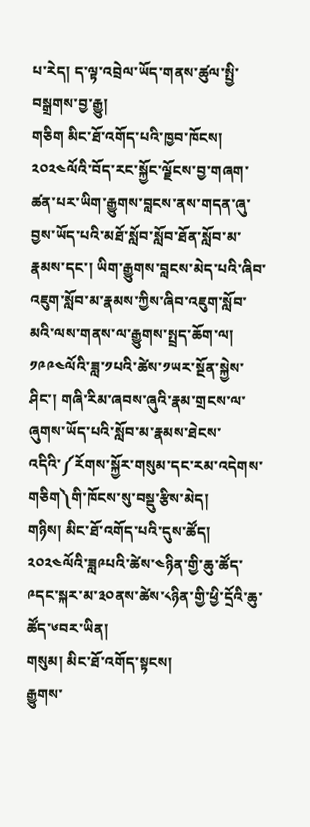པ་རེད། ད་ལྟ་འབྲེལ་ཡོད་གནས་ཚུལ་སྤྱི་བསྒྲགས་བྱ་རྒྱུ།
གཅིག མིང་ཐོ་འགོད་པའི་ཁྱབ་ཁོངས།
༢༠༢༤ལོའི་བོད་རང་སྐྱོང་ལྗོངས་བྱ་གཞག་ཚན་པར་ཡིག་རྒྱུགས་བླངས་ནས་གདན་ཞུ་བྱས་ཡོད་པའི་མཐོ་སློབ་སློབ་ཐོན་སློབ་མ་རྣམས་དང་། ཡིག་རྒྱུགས་བླངས་མེད་པའི་ཞིབ་འཇུག་སློབ་མ་རྣམས་ཀྱིས་ཞིབ་འཇུག་སློབ་མའི་ལས་གནས་ལ་རྒྱུགས་སྤྲད་ཆོག་ལ། ༡༩༩༤ལོའི་ཟླ་༡པའི་ཚེས་༡ཡར་སྔོན་སྐྱེས་ཤིང་། གཞི་རིམ་ཞབས་ཞུའི་རྣམ་གྲངས་ལ་ཞུགས་ཡོད་པའི་སློབ་མ་རྣམས་ཐེངས་འདིའི་༼རོགས་སྐྱོར་གསུམ་དང་རམ་འདེགས་གཅིག༽གི་ཁོངས་སུ་བསྡུ་རྩིས་མེད།
གཉིས། མིང་ཐོ་འགོད་པའི་དུས་ཚོད།
༢༠༢༤ལོའི་ཟླ༩པའི་ཚེས་༤ཉིན་གྱི་ཆུ་ཚོད་༩དང་སྐར་མ་༣༠ནས་ཚེས་༨ཉིན་གྱི་ཕྱི་དྲོའི་ཆུ་ཚོད་༦བར་ཡིན།
གསུམ། མིང་ཐོ་འགོད་སྟངས།
རྒྱུགས་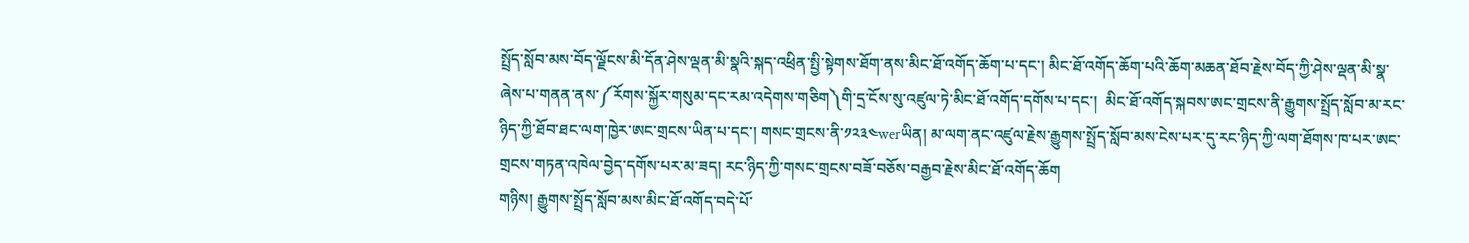སྤྲོད་སློབ་མས་བོད་ལྗོངས་མི་དོན་ཤེས་ལྡན་མི་སྣའི་སྐད་འཕྲིན་སྤྱི་སྟེགས་ཐོག་ནས་མིང་ཐོ་འགོད་ཆོག་པ་དང་། མིང་ཐོ་འགོད་ཆོག་པའི་ཆོག་མཆན་ཐོབ་རྗེས་བོད་ཀྱི་ཤེས་ལྡན་མི་སྣ་ཞེས་པ་གནན་ནས་༼རོགས་སྐྱོར་གསུམ་དང་རམ་འདེགས་གཅིག༽གི་དྲ་ངོས་སུ་འཛུལ་ཏེ་མིང་ཐོ་འགོད་དགོས་པ་དང་།  མིང་ཐོ་འགོད་སྐབས་ཨང་གྲངས་ནི་རྒྱུགས་སྤྲོད་སློབ་མ་རང་ཉིད་ཀྱི་ཐོབ་ཐང་ལག་ཁྱེར་ཨང་གྲངས་ཡིན་པ་དང་། གསང་གྲངས་ནི་༡༢༣༤werཡིན། མ་ལག་ནང་འཛུལ་རྗེས་རྒྱུགས་སྤྲོད་སློབ་མས་ངེས་པར་དུ་རང་ཉིད་ཀྱི་ལག་ཐོགས་ཁ་པར་ཨང་གྲངས་གཏན་འཁེལ་བྱེད་དགོས་པར་མ་ཟད། རང་ཉིད་ཀྱི་གསང་གྲངས་བཟོ་བཅོས་བརྒྱབ་རྗེས་མིང་ཐོ་འགོད་ཆོག
གཉིས། རྒྱུགས་སྤྲོད་སློབ་མས་མིང་ཐོ་འགོད་བདེ་པོ་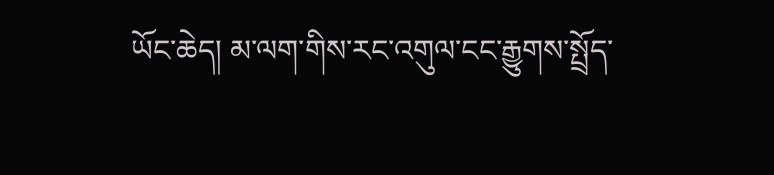ཡོང་ཆེད། མ་ལག་གིས་རང་འགུལ་ངང་རྒྱུགས་སྤྲོད་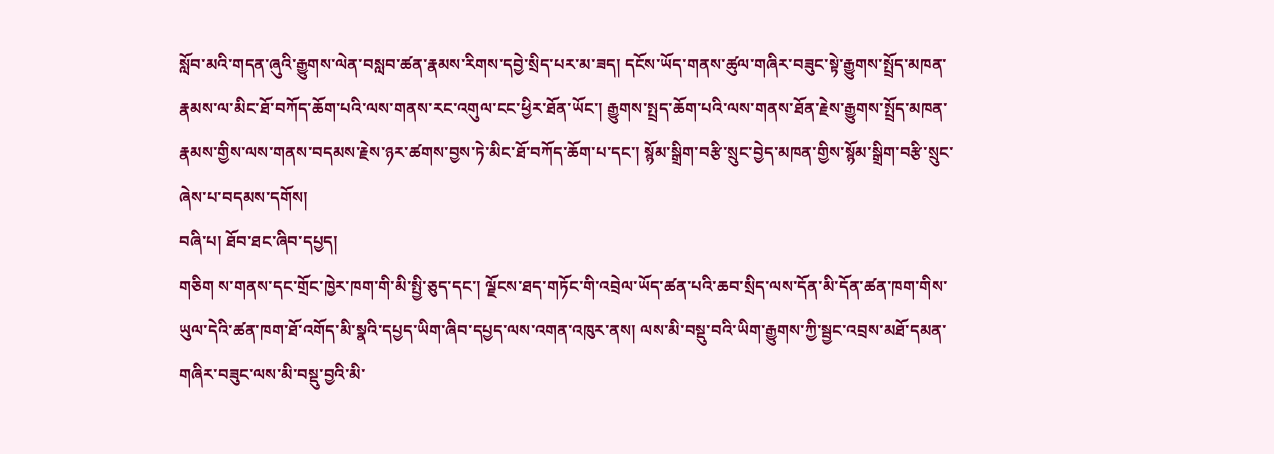སློབ་མའི་གདན་ཞུའི་རྒྱུགས་ལེན་བསླབ་ཚན་རྣམས་རིགས་དབྱེ་སྲིད་པར་མ་ཟད། དངོས་ཡོད་གནས་ཚུལ་གཞིར་བཟུང་སྟེ་རྒྱུགས་སྤྲོད་མཁན་རྣམས་ལ་མིང་ཐོ་བཀོད་ཆོག་པའི་ལས་གནས་རང་འགུལ་ངང་ཕྱིར་ཐོན་ཡོང་། རྒྱུགས་སྤྲད་ཆོག་པའི་ལས་གནས་ཐོན་རྗེས་རྒྱུགས་སྤྲོད་མཁན་རྣམས་གྱིས་ལས་གནས་བདམས་རྗེས་ཉར་ཚགས་བྱས་ཏེ་མིང་ཐོ་བཀོད་ཆོག་པ་དང་། སྙོམ་སྒྲིག་བརྩི་སྲུང་བྱེད་མཁན་གྱིས་སྙོམ་སྒྲིག་བརྩི་སྲུང་ཞེས་པ་བདམས་དགོས།
བཞི་པ། ཐོབ་ཐང་ཞིབ་དཔྱད།
གཅིག ས་གནས་དང་གྲོང་ཁྱེར་ཁག་གི་མི་སྤྱི་ཅུད་དང་། ལྗོངས་ཐད་གཏོང་གི་འབྲེལ་ཡོད་ཚན་པའི་ཆབ་སྲིད་ལས་དོན་མི་དོན་ཚན་ཁག་གིས་ཡུལ་དེའི་ཚན་ཁག་ཐོ་འགོད་མི་སྣའི་དཔྱད་ཡིག་ཞིབ་དཔྱད་ལས་འགན་འཁུར་ནས། ལས་མི་བསྡུ་བའི་ཡིག་རྒྱུགས་ཀྱི་སྦྱང་འབྲས་མཐོ་དམན་གཞིར་བཟུང་ལས་མི་བསྡུ་བྱའི་མི་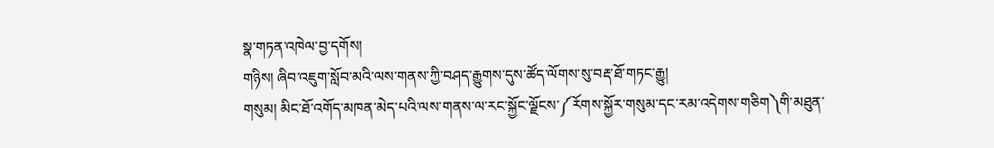སྣ་གཏན་འཁེལ་བྱ་དགོས།
གཉིས། ཞིབ་འཇུག་སློབ་མའི་ལས་གནས་ཀྱི་བཤད་རྒྱུགས་དུས་ཚོད་ལོགས་སུ་བརྡ་ཐོ་གཏང་རྒྱུ།
གསུམ། མིང་ཐོ་འགོད་མཁན་མེད་པའི་ལས་གནས་ལ་རང་སྐྱོང་ལྗོངས་༼རོགས་སྐྱོར་གསུམ་དང་རམ་འདེགས་གཅིག༽གི་མཐུན་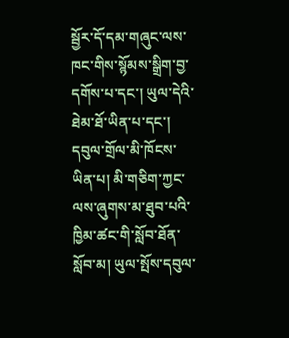སྦྱོར་དོ་དམ་གཞུང་ལས་ཁང་གིས་སྙོམས་སྒྲིག་བྱ་དགོས་པ་དང་། ཡུལ་དེའི་ཐེམ་ཐོ་ཡིན་པ་དང་། དབུལ་གྲོལ་མི་ཁོངས་ཡིན་པ། མི་གཅིག་ཀྱང་ལས་ཞུགས་མ་ཐུབ་པའི་ཁྱིམ་ཚང་གི་སློབ་ཐོན་སློབ་མ། ཡུལ་སྤོས་དབུལ་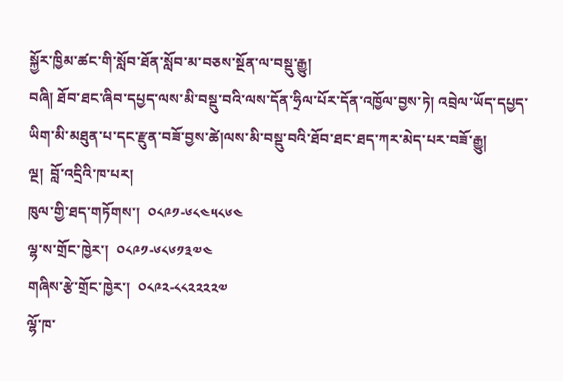སྐྱོར་ཁྱིམ་ཚང་གི་སློབ་ཐོན་སློབ་མ་བཅས་སྔོན་ལ་བསྡུ་རྒྱུ།
བཞི། ཐོབ་ཐང་ཞིབ་དཔྱད་ལས་མི་བསྡུ་བའི་ལས་དོན་ཧྲིལ་པོར་དོན་འཁྱོལ་བྱས་ཏེ། འབྲེལ་ཡོད་དཔྱད་ཡིག་མི་མཐུན་པ་དང་རྫུན་བཟོ་བྱས་ཚེ།ལས་མི་བསྡུ་བའི་ཐོབ་ཐང་ཐད་ཀར་མེད་པར་བཟོ་རྒྱུ།
ལྔ།  བློ་འདྲིའི་ཁ་པར།
ཁུལ་གྱི་ཐད་གཏོགས་།  ༠༨༩༡-༦༨༤༥༨༦༤
ལྷ་ས་གྲོང་ཁྱེར་།  ༠༨༩༡-༦༨༦༡༣༧༤
གཞིས་རྩེ་གྲོང་ཁྱེར་།  ༠༨༩༢-༨༨༢༢༢༢༧
ལྷོ་ཁ་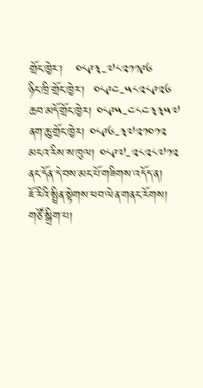གྲོང་ཁྱེར་།   ༠༨༩༣-༧༨༢༡༡༩༦
ཉིང་ཁྲི་གྲོང་ཁྱེར་།  ༠༨༩༤-༥༨༢༨༩༢༦
ཆབ་མདོ་གྲོང་ཁྱེར། ༠༨༩༥-༤༨༤༣༣༥༧
ནག་ཆུ་གྲོང་ཁྱེར། ༠༨༩༦-༣༧༢༡༠༡༢
མངའ་རིས་ས་ཁུལ། ༠༨༩༧-༢༨༢༨༧༡༢
ནང་དོན་དེ་བས་མང་པོ་གཟིགས་འདོད་ན།
ཇོ་རིའི་སྤྲིན་སྟེགས་ཕབ་ལེན་གནང་རོགས།
གཙོ་སྒྲིག་པ།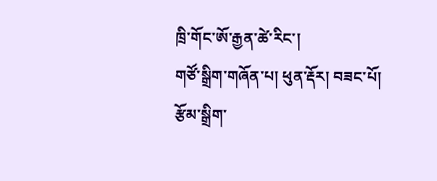ཁྲི་གོང་ཨོ་རྒྱན་ཚེ་རིང་།
གཙོ་སྒྲིག་གཞོན་པ། ཕུན་རྡོར། བཟང་པོ།
རྩོམ་སྒྲིག་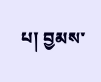པ། བྱམས་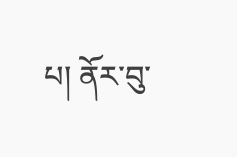པ། ནོར་བུ་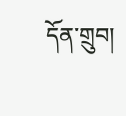དོན་གྲུབ།